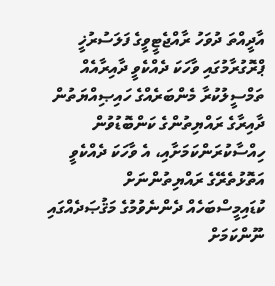އާދީއްތަ ދުވަހު ރާއްޖެޓީވީގެ ފަލަސުރުޚީ ޕްރޮގުރާމުގައި ވާހަކަ ދެއްކެވީ ދާއިރާއެއް ތަމްސީލުކުރާ މެންބަރެއްގެ ހައިޞިއްޔަތުން ދާއިރާގެ ރައްޔިތުންގެ ކަންބޮޑުވުން ހިއްސާކުރަންކަމަށާއި، އެ ވާހަކަ ދެއްކެވީ އަތޮޅުތެރޭގެ ރައްޔިތުންނަށް ކުޑައިމީސްބަހެއް ދެންނެވުމުގެ މަޤުޞަދެއްގައި ނޫންކަމަށް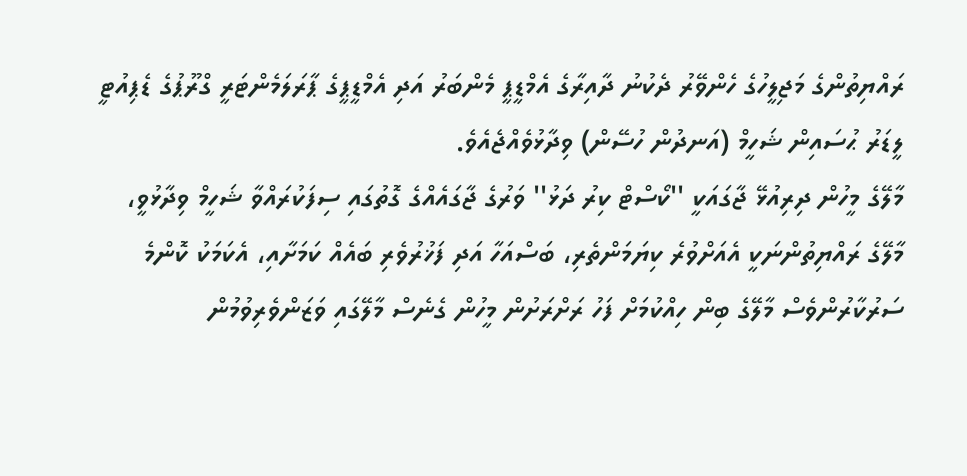ރައްޔިތުންގެ މަޖިލީހުގެ ހެންވޭރު ދެކުނު ދާއިރާގެ އެމްޑީޕީ މެންބަރު އަދި އެމްޑީޕީގެ ޕާރަލަމެންޓަރީ ގްރޫޕުގެ ޑެޕިއުޓީ ލީޑަރު ޙުސައިން ޝަހީމް (އަނދުން ހުސޭން) ވިދާޅުވެއްޖެއެވެ.
މާލޭގެ މީހުން ދިރިއުޅޭ ޖާގައަކީ ''ކޯސްޓް ކިރު ދަޅު'' ވަރުގެ ޖާގައެއްގެ ގޮތުގައި ސިފަކުރައްވާ ޝަހީމް ވިދާޅުވީ، މާލޭގެ ރައްޔިތުންނަކީ އެއަށްވުރެ ކިޔަމަންތެރި، ބަސްއަހާ އަދި ފަޚުރުވެރި ބައެއް ކަމަށާއި، އެކަމަކު ކޮންމެ ސަރުކާރުންވެސް މާލޭގެ ބިން ހިއްކުމަށް ފަހު ރަށްރަށުން މީހުން ގެނެސް މާލޭގައި ވަޒަންވެރިވުމުން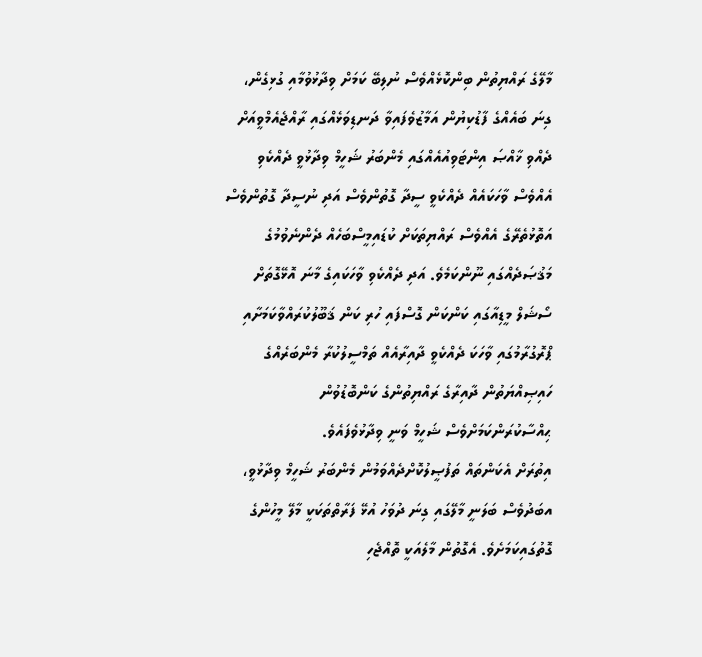މާލޭގެ ރައްޔިތުން ބިންކޮޅެއްވެސް ނުލިބޭ ކަމަށް ވިދާޅުވުމާއި ގުޅިގެން، ގިނަ ބައެއްގެ ފާޑުކިޔުން އަމާޒުވެފައިވާ ދަނޑިވަޅެއްގައި ރާއްޖެއެމްވީއަށް ދެއްވި ޚާއްޞަ އިންޓަވިއުއެއްގައި މެންބަރު ޝަހީމް ވިދާޅުވީ ދެއްކެވި އެއްވެސް ވާހަކައެއް ދެއްކެވީ ސީދާ ގޮތުންވެސް އަދި ނުސީދާ ގޮތުންވެސް އަތޮޅުތެރޭގެ އެއްވެސް ރައްޔިތަކަށް ކުޑައިމީސްބަހެއް ދެންނެވުމުގެ މަޤުޞަދެއްގައި ނޫންކަމެވެ. އަދި ދެއްކެވި ވާހަކައިގެ މާނަ އޮޅޭގޮތަށް ސޯޝަލް މީޑިއާގައި ކަންކަން ގޮސްފައި ހުރި ކަން ޤަބޫލުކުރައްވާކަމަށާއި ޕްރޮގުރާމުގައި ވާހަކަ ދެއްކެވީ ދާއިރާއެއް ތަމްސީލުކުރާ މެންބަރެއްގެ ހައިޞިއްޔަތުން ދާއިރާގެ ރައްޔިތުންގެ ކަންބޮޑުވުން ޙިއްސާކުރަންކަމަށްވެސް ޝަހީމް ވަނީ ވިދާޅުވެފައެވެ.
އިތުރަށް އެކަންތައް ތަފުޞީލުކޮށްދެއްވަމުން މެންބަރު ޝަހީމް ވިދާޅުވީ، އބަދުވެސް ބަލަނީ މާލޭގައި ގިނަ ދުވަހު އުޅޭ ފަރާތްތަކަކީ މާލޭ މީހުންގެ ގޮތުގައިކަމަށެވެ. އެގޮތުން މާލެއަކީ ތޮއްޖެހި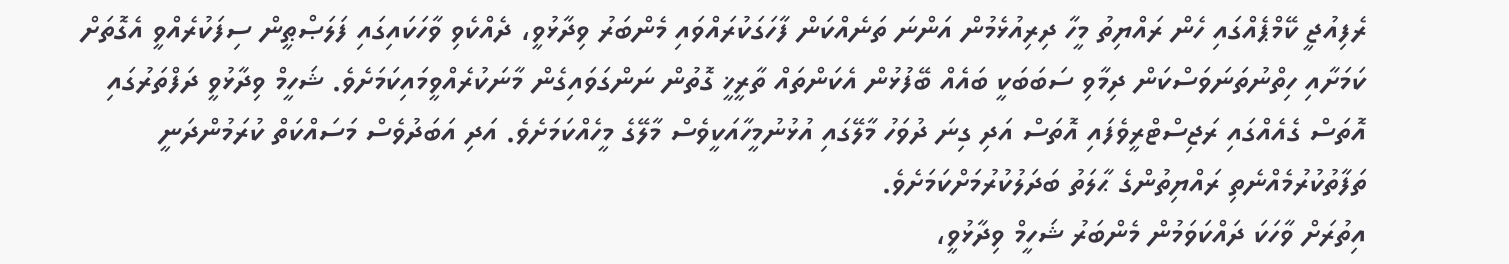ރެފިއުޖީ ކޭމްޕެއްގައި ހެން ރައްޔިތު މީހާ ދިރިއުޅެމުން އަންނަ ތަނެއްކަން ފާހަގަކުރައްވައި މެންބަރު ވިދާޅުވީ، ދެއްކެވި ވާހަކައިގައި ފަލަޞްޠީން ސިފަކުރެއްވީ އެގޮތަށް ކަމަށާއި ހިތްނުތަނަވަސްކަން ދިމާވި ސަބަބަކީ ބައެއް ބޭފުޅުން އެކަންތައް ތާރީޚީ ގޮތުން ނަންގަވައިގެން މާނަކުރެއްވީމައިކަމަށެވެ. ޝަހީމް ވިދާޅުވީ ދަފްތަރުގައި އޮތަސް ގެއެއްގައި ރަޖިސްޓްރީވެފައި އޮތަސް އަދި ގިނަ ދުވަހު މާލޭގައި އުޅުނުމީހާއަކީވެސް މާލޭގެ މީހެއްކަމަށެވެ. އަދި އަބަދުވެސް މަސައްކަތް ކުރަމުންދަނީ ތަފާތުކުރުމެއްނެތި ރައްޔިތުންގެ ޙާލަތު ބަދަލުކުރުމަށްކަމަށެވެ.
އިތުރަށް ވާހަކަ ދައްކަވަމުން މެންބަރު ޝަހީމް ވިދާޅުވީ،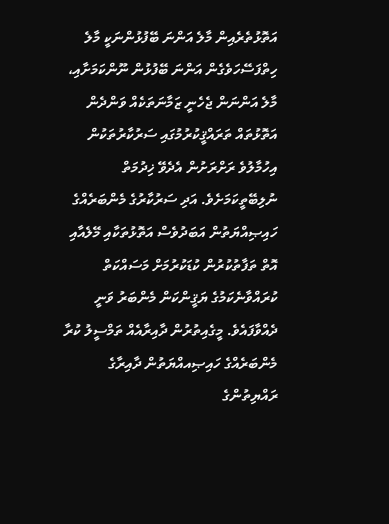އަތޮޅުތެރެއިން މާލެ އަންނަ ބޭފުޅުންނަކީ މާލެ ހިތްފަސޭހަވެގެން އަންނަ ބޭފުޅުން ނޫންކަމަށާއި، މާލެ އަންނަން ޖެހެނީ ޒަމާނަތަކެއް ވަންދެން އަތޮޅުތައް ތަރައްޤީކުރުމުގައި ސަރުކާރުތަކުން އިހުމާލުވެ ރަށްރަށުން އެދެވޭ ޚިދުމަތް ނުލިބޭތީކަމަށެވެ. އަދި ސަރުކާރުގެ މެންބަރެއްގެ ހައިޞިއްޔަތުން އަބަދުވެސް އަތޮޅުތަކާއި މޭލެއާއި އޮތް ތަފާތުކުރުން ކުޑަކުރުމަށް މަސައްކަތް ކުރައްވާނެކަމުގެ ޔަޤީންކަން މެންބަރު ވަނީ ދެއްވާފައެވެ. މީގެއިތުރުން ދާއިރާއެއް ތަމްސީލު ކުރާ މެންބަރެއްގެ ހައިޞިއއްޔަތުން ދާއިރާގެ ރައްޔިތުންގެ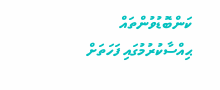ކަންބޮޑުވުންތައް ޙިއްސާކުރުމުގައި ފަހަތަށް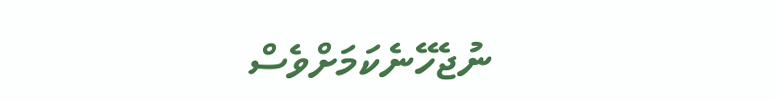ނުޖެހޭނެކަމަށްވެސް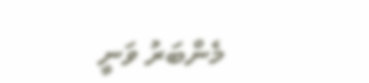މެންބަރު ވަނީ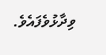ވިދާޅުވެފައެވެ.